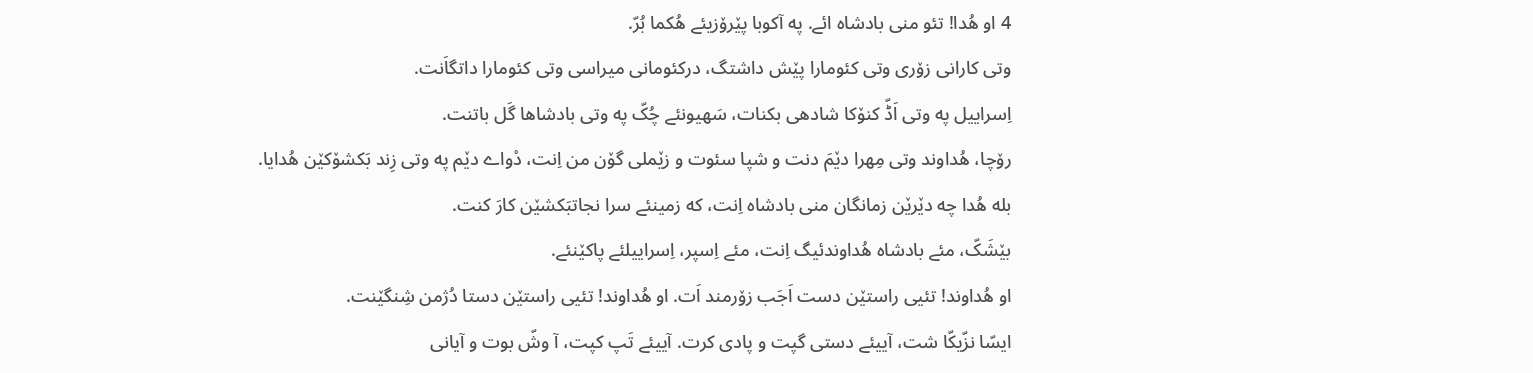4 او هُدا! تئو منی بادشاه ائے. په آکوبا پێرۆزیئے هُکما بُرّ.
وتی کارانی زۆری وتی کئومارا پێش داشتگ، درکئومانی میراسی وتی کئومارا داتگاَنت.
اِسراییل په وتی اَڈّ کنۆکا شادهی بکنات، سَهیونئے چُکّ په وتی بادشاها گَل باتنت.
رۆچا، هُداوند وتی مِهرا دێمَ دنت و شپا سئوت و زێملی گۆن من اِنت، دْواے دێم په وتی زِند بَکشۆکێن هُدایا.
بله هُدا چه دێرێن زمانگان منی بادشاه اِنت، که زمینئے سرا نجاتبَکشێن کارَ کنت.
بێشَکّ، مئے بادشاه هُداوندئیگ اِنت، مئے اِسپر، اِسراییلئے پاکێنئے.
او هُداوند! تئیی راستێن دست اَجَب زۆرمند اَت. او هُداوند! تئیی راستێن دستا دُژمن شِنگێنت.
ایسّا نزّیکّا شت، آییئے دستی گپت و پادی کرت. آییئے تَپ کپت، آ وشّ بوت و آیانی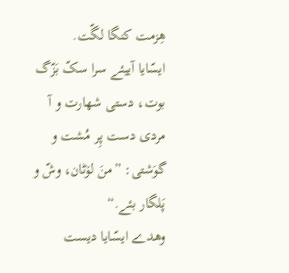هِزمت کنگا لگّت.
ایسّایا آییئے سرا سکّ بَزّگ بوت، دستی شهارت و آ مردی دست پِر مُشت و گوَشتی: ”منَ لۆٹان، وشّ و پَلگار بئے.“
وهدے ایسّایا دیست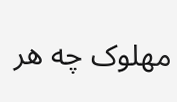مهلوک چه هر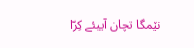نێمگا تچان آییئے کِرّا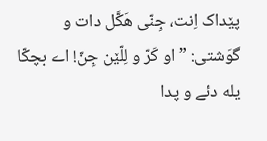پێداک اِنت، جِنّی هَکَّل دات و گوَشتی: ”او کَرّ و لِلّێن جِنّ! اے بچکّا یله دئے و پدا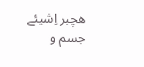هچبر اِشیئے جسم و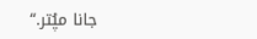جانا مپُتر.“